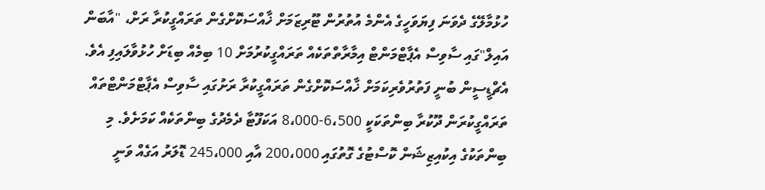ހުޅުމާލޭގެ ދެވަނަ ފިޔަވަހީގެ އެންމެ އުތުރުން ޓޫރިޒަމަށް ޚާއްސަކޮށްގެން ތަރައްގީކުރާ ރަށް، "އާބަން އައިލް"ގައި ސާވިސް އެޕާޓްމަންޓް އިމާރާތްތަކެއް ތަރައްގީކުރުމަށް 10 ބިމެއް ބިޑަށް ހުޅުވާލައިފި އެވެ.
އެޗްޑީސީން ބުނީ ފަތުރުވެރިކަމަށް ޚާއްސަކޮށްގެން ތަރައްގީކުރާ ރަށުގައި ސާވިސް އެޕާޓްމަންޓްތައް ތަރައްގީކުރަން ދޫކުރާ ބިންތަކަކީ 6،500-8،000 އަކަފޫޓާ ދެމެދުގެ ބިންތަކެއް ކަމަށެވެ. މި ބިންތަކުގެ އިކުއިޒިޝަން ކޮސްޓުގެ ގޮތުގައި 200،000 އާއި 245،000 ޑޮލަރު އަގެއް ވަނީ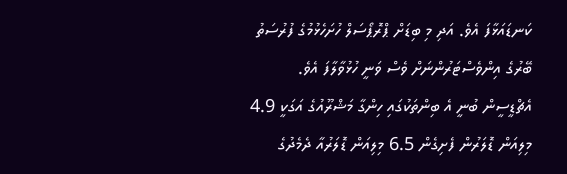ކަނޑައަޅާފަ އެވެ. އަދި މި ބިޑަށް ޕްރޮޕޯސަލް ހުށަހެޅުމުގެ ފުރުސަތު ބޭރުގެ އިންވެސްޓަރުންނަށް ވެސް ވަނީ ހުޅުވާލާފަ އެވެ.
އެޗްޑީސީން ބުނީ އެ ބިންތަކުގައި ހިންގާ މަޝްރޫއުގެ އަގަކީ 4.9 މިލިއަން ޑޮލަރުން ފެށިގެން 6.5 މިލިއަން ޑޮލަރުއާ ދެމެދުގެ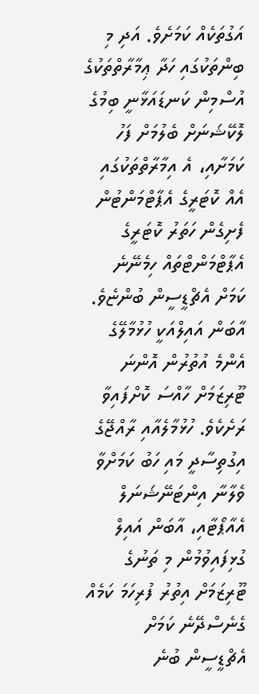އަގުތަކެއް ކަމަށެވެ. އަދި މި ބިންތަކުގައި ހަދާ ޢިމާރާތްތަކުގެ އުސްމިން ކަނޑައަޅާނީ ބިމުގެ ލޮކޭޝަނަށް ބެލުމަށް ފަހު ކަމަށާއި، އެ އިމާރާތްތަކުގައި އެއް ކޮޓަރީގެ އެޕާޓްމަންޓުން ފެށިގެން ހަތަރު ކޮޓަރީގެ އެޕާޓްމަންޓްތައް ހިމެނޭނެ ކަމަށް އެޗްޑީސީން ބުންޏެވެ.
އާބަން އައިލްއަކީ ހުޅުމާލޭގެ އެންމެ އުތުރުން އޮންނަ ޓޫރިޒަމަށް ހާއްސަ ކޮށްފައިވާ ރަށެކެވެ. ހުޅުމާލެއާއި ރާއްޖޭގެ އިގުތިސާދީ މައި ހަބު ކަމަށްވާ ވެލާނާ އިންޓަނޭޝަނަލް އެއާޕޯޓާއި، އާބަން އައިލް ގުޅިފައިވުމުން މި ތަނުގެ ޓޫރިޒަމަށް އިތުރު ފުރިހަމަ ކަމެއް ގެނެސްދޭނެ ކަމަށް އެޗްޑީސީން ބުނެ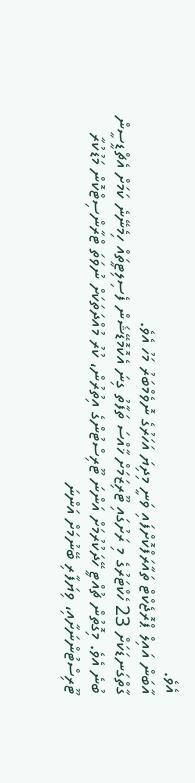އެވެ.
އާބަން އައިލް ޕްރޮޖެކްޓް ތައާރަފްކޮށްފައި ވަނީ މިދިޔަ އަހަރުގެ ނޮވެމްބަރު މަހު އެވެ.
ގާތްގަނޑަކަށް 23 ހެކްޓަރުގެ މި ރަށުގައި ޓޫރިޒަމަށް ޚާއްސަ ތަފާތު ގިނަ އެކޮމޮޑޭޝަން ފެސިލިޓީތައް ހިމެނޭނެ ކަމަށް އެޗްޑީސީން ބުނެ އެވެ. މިގޮތުން ޗުއްޓީ ހޭދަކުރުމަށް އަންނަ ޓޫރިސްޓުންގެ އިތުރުން، ކުރު މުއްދަތަކަށް ނުވަތަ ޓްރާންސިޓްކޮން މަޑުކުރާ ޓޫރިސްޓުންނަށާއި، ވިޔަފާރި ބޭނުމަށް އަންނަ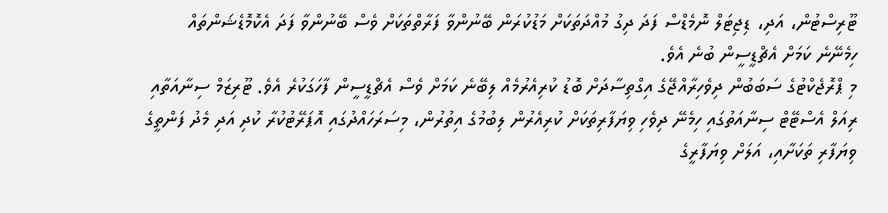ޓޫރިސްޓުން، އަދި، ޑިޖިޓަލް ނޮމެޑްސް ފަދަ ދިގު މުއްދަތަކަށް މަޑުކުރަން ބޭނުންވާ ފަރާތްތަކަށް ވެސް ބޭނުންވާ ފަދަ އެކޮމޮޑެޝަންތައް ހިމެނޭނެ ކަމަށް އެޗްޑީސީން ބުނެ އެވެ.
މި ޕްރޮޖެކްޓުގެ ސަބަބުން ދިވެހިރާއްޖޭގެ އިގްތިސާދަށް ބޮޑު ކުރިއެރުމެއް ލިބޭނެ ކަމަށް ވެސް އެޗްޑީސީން ފާހަގަކުރެ އެވެ. ޓޫރިޒަމް ސިނާއަތާއި ރިއަލް އެސްޓޭޓް ސިނާއަތުގައި ހިމެނޭ ދިވެހި ވިޔަފާރިތަކަށް ކުރިއެރުން ލިބުމުގެ އިތުރުން، މިސަރަހައްދުގައި އޮޕަރޭޓުކުރާ ކުދި އަދި މެދު ފަންތީގެ ވިޔަފާރި ތަކަށާއި، އަލަށް ވިޔަފާރީގެ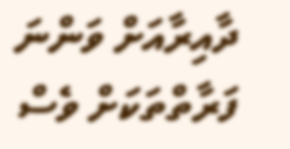ދާއިރާއަށް ވަންނަ ފަރާތްތަކަށް ވެސް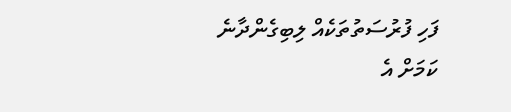ފަހި ފުރުސަތުތަކެއް ލިބިގެންދާނެ ކަމަށް އެ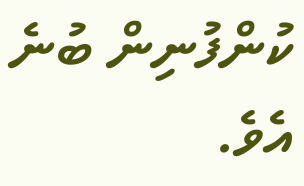ކުންފުނިން ބުނެ އެވެ.